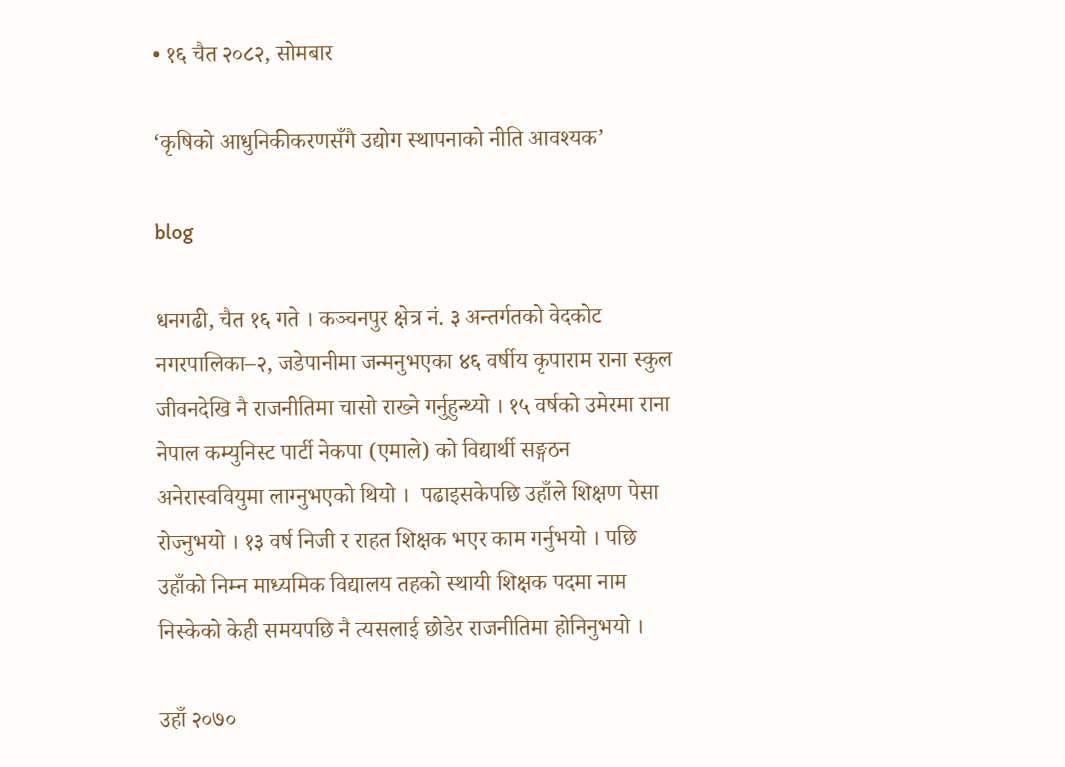• १६ चैत २०८२, सोमबार

‘कृषिको आधुनिकीकरणसँगै उद्योग स्थापनाको नीति आवश्यक’

blog

धनगढी, चैत १६ गते । कञ्चनपुर क्षेत्र नं. ३ अन्तर्गतको वेदकोट नगरपालिका–२, जडेपानीमा जन्मनुभएका ४६ वर्षीय कृपाराम राना स्कुल जीवनदेखि नै राजनीतिमा चासो राख्ने गर्नुहुन्थ्यो । १५ वर्षको उमेरमा राना नेपाल कम्युनिस्ट पार्टी नेकपा (एमाले) को विद्यार्थी सङ्गठन अनेरास्ववियुमा लाग्नुभएको थियो ।  पढाइसकेपछि उहाँले शिक्षण पेसा रोज्नुभयो । १३ वर्ष निजी र राहत शिक्षक भएर काम गर्नुभयो । पछि उहाँको निम्न माध्यमिक विद्यालय तहको स्थायी शिक्षक पदमा नाम निस्केको केही समयपछि नै त्यसलाई छोडेर राजनीतिमा होनिनुभयो ।

उहाँ २०७०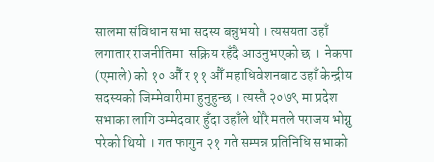सालमा संविधान सभा सदस्य बन्नुभयो । त्यसयता उहाँ लगातार राजनीतिमा  सक्रिय रहँदै आउनुभएको छ ।  नेकपा (एमाले) को १० औँ र ११ औँ महाधिवेशनबाट उहाँ केन्द्रीय सदस्यको जिम्मेवारीमा हुनुहुन्छ । त्यस्तै २०७९ मा प्रदेश सभाका लागि उम्मेदवार हुँदा उहाँले थोरै मतले पराजय भोग्नु परेको थियो । गत फागुन २१ गते सम्पन्न प्रतिनिधि सभाको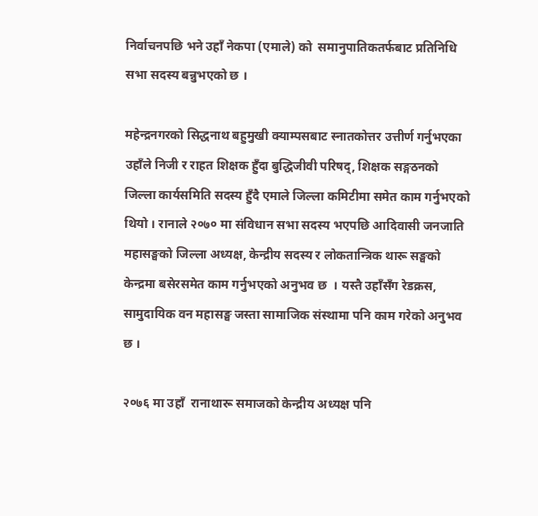निर्वाचनपछि भने उहाँ नेकपा (एमाले) को  समानुपातिकतर्फबाट प्रतिनिधि सभा सदस्य बन्नुभएको छ ।

महेन्द्रनगरको सिद्धनाथ बहुमुखी क्याम्पसबाट स्नातकोत्तर उत्तीर्ण गर्नुभएका उहाँले निजी र राहत शिक्षक हुँदा बुद्धिजीवी परिषद्, शिक्षक सङ्गठनको जिल्ला कार्यसमिति सदस्य हुँदै एमाले जिल्ला कमिटीमा समेत काम गर्नुभएको थियो । रानाले २०७० मा संविधान सभा सदस्य भएपछि आदिवासी जनजाति महासङ्घको जिल्ला अध्यक्ष, केन्द्रीय सदस्य र लोकतान्त्रिक थारू सङ्घको केन्द्रमा बसेरसमेत काम गर्नुभएको अनुभव छ  । यस्तै उहाँसँग रेडक्रस, सामुदायिक वन महासङ्घ जस्ता सामाजिक संस्थामा पनि काम गरेको अनुभव छ ।

२०७६ मा उहाँ  रानाथारू समाजको केन्द्रीय अध्यक्ष पनि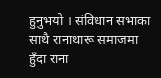हुनुभयो । संविधान सभाका साथै रानाथारू समाजमा हुँदा राना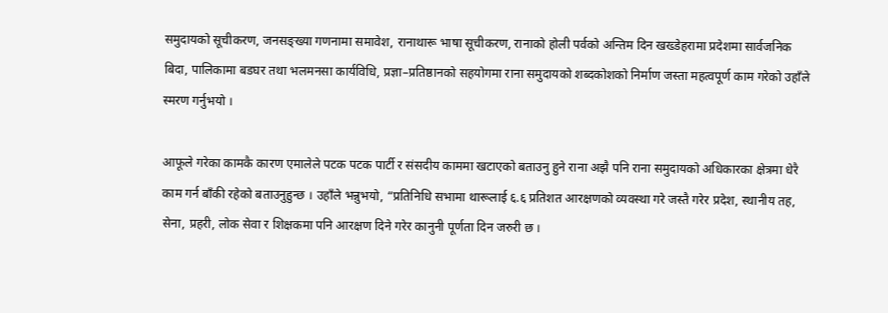समुदायको सूचीकरण, जनसङ्ख्या गणनामा समावेश, रानाथारू भाषा सूचीकरण, रानाको होली पर्वको अन्तिम दिन खख्डेहरामा प्रदेशमा सार्वजनिक बिदा, पालिकामा बडघर तथा भलमनसा कार्यविधि, प्रज्ञा–प्रतिष्ठानको सहयोगमा राना समुदायको शब्दकोशको निर्माण जस्ता महत्वपूर्ण काम गरेको उहाँले स्मरण गर्नुभयो ।

आफूले गरेका कामकै कारण एमालेले पटक पटक पार्टी र संसदीय काममा खटाएको बताउनु हुने राना अझै पनि राना समुदायको अधिकारका क्षेत्रमा धेरै काम गर्न बाँकी रहेको बताउनुहुन्छ । उहाँले भन्नुभयो, “प्रतिनिधि सभामा थारूलाई ६.६ प्रतिशत आरक्षणको व्यवस्था गरे जस्तै गरेर प्रदेश, स्थानीय तह, सेना, प्रहरी, लोक सेवा र शिक्षकमा पनि आरक्षण दिने गरेर कानुनी पूर्णता दिन जरुरी छ ।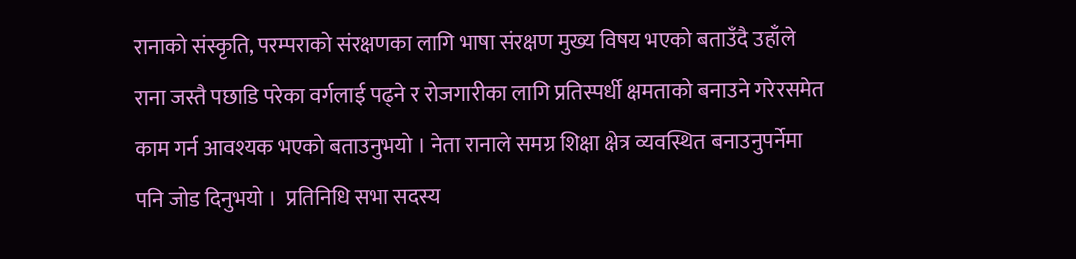रानाको संस्कृति, परम्पराको संरक्षणका लागि भाषा संरक्षण मुख्य विषय भएको बताउँदै उहाँले राना जस्तै पछाडि परेका वर्गलाई पढ्ने र रोजगारीका लागि प्रतिस्पर्धी क्षमताको बनाउने गरेरसमेत काम गर्न आवश्यक भएको बताउनुभयो । नेता रानाले समग्र शिक्षा क्षेत्र व्यवस्थित बनाउनुपर्नेमा पनि जोड दिनुभयो ।  प्रतिनिधि सभा सदस्य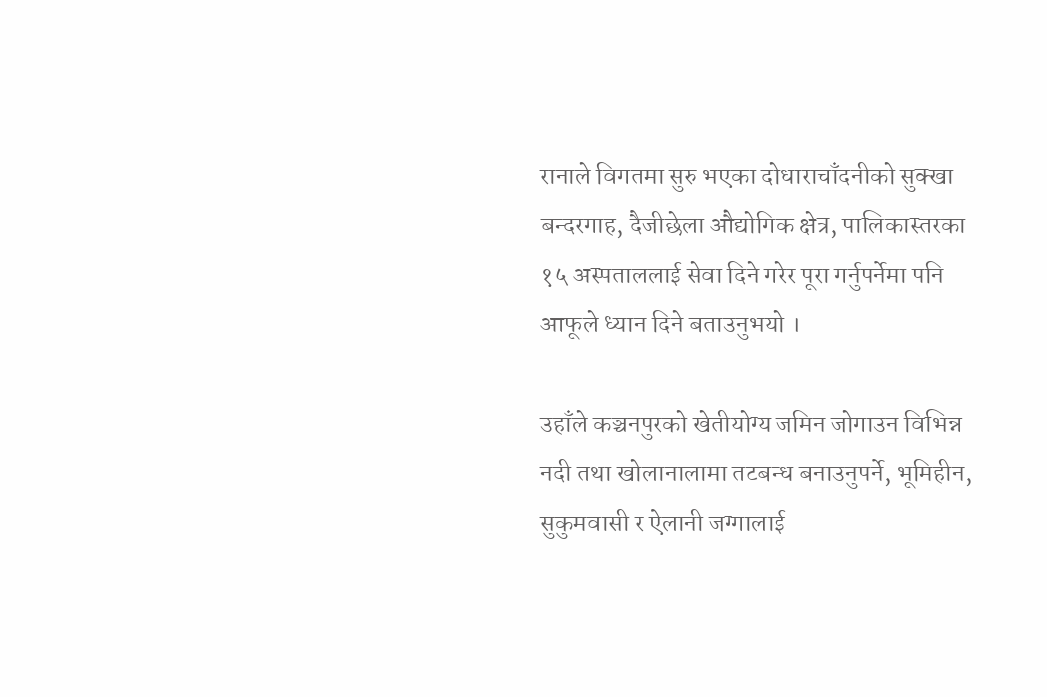रानाले विगतमा सुरु भएका दोधाराचाँदनीको सुक्खा बन्दरगाह, दैजीछेला औद्योगिक क्षेत्र, पालिकास्तरका १५ अस्पताललाई सेवा दिने गरेर पूरा गर्नुपर्नेमा पनि आफूले ध्यान दिने बताउनुभयो ।

उहाँले कञ्चनपुरको खेतीयोग्य जमिन जोगाउन विभिन्न नदी तथा खोलानालामा तटबन्ध बनाउनुपर्ने, भूमिहीन, सुकुमवासी र ऐलानी जग्गालाई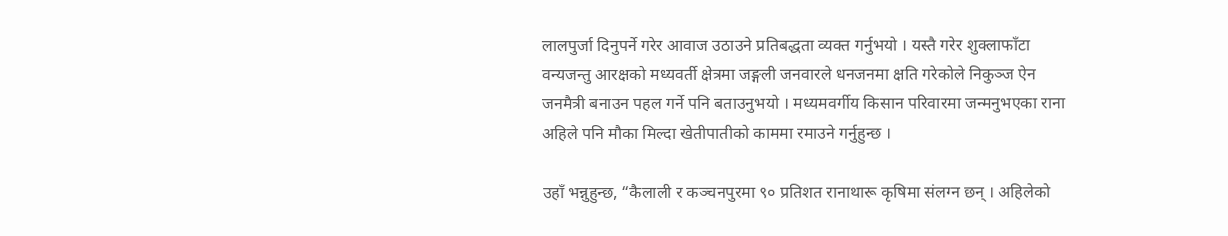लालपुर्जा दिनुपर्ने गरेर आवाज उठाउने प्रतिबद्धता व्यक्त गर्नुभयो । यस्तै गरेर शुक्लाफाँटा वन्यजन्तु आरक्षको मध्यवर्ती क्षेत्रमा जङ्गली जनवारले धनजनमा क्षति गरेकोले निकुञ्ज ऐन जनमैत्री बनाउन पहल गर्ने पनि बताउनुभयो । मध्यमवर्गीय किसान परिवारमा जन्मनुभएका राना अहिले पनि मौका मिल्दा खेतीपातीको काममा रमाउने गर्नुहुन्छ ।

उहाँ भन्नुहुन्छ, “कैलाली र कञ्चनपुरमा ९० प्रतिशत रानाथारू कृषिमा संलग्न छन् । अहिलेको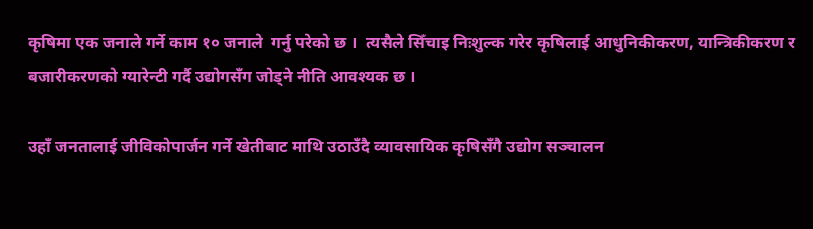कृषिमा एक जनाले गर्ने काम १० जनाले  गर्नु परेको छ ।  त्यसैले सिँचाइ निःशुल्क गरेर कृषिलाई आधुनिकीकरण, यान्त्रिकीकरण र बजारीकरणको ग्यारेन्टी गर्दै उद्योगसँग जोड्ने नीति आवश्यक छ ।

उहाँ जनतालाई जीविकोपार्जन गर्ने खेतीबाट माथि उठाउँदै व्यावसायिक कृषिसँगै उद्योग सञ्चालन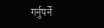गर्नुपर्ने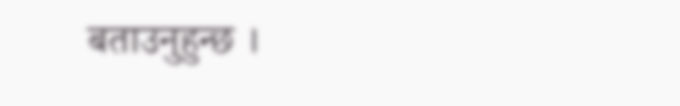बताउनुहुन्छ ।